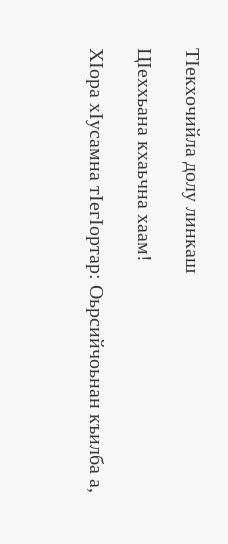ТIекхочийла долу линкаш

ЦIеххьана кхаьчна хаам!

ХIора хIусамна тIегIортар: Оьрсийчоьнан къилба а,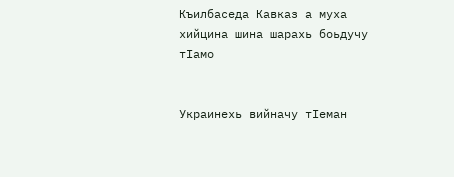Къилбаседа Кавказ а муха хийцина шина шарахь боьдучу тIамо


Украинехь вийначу тIеман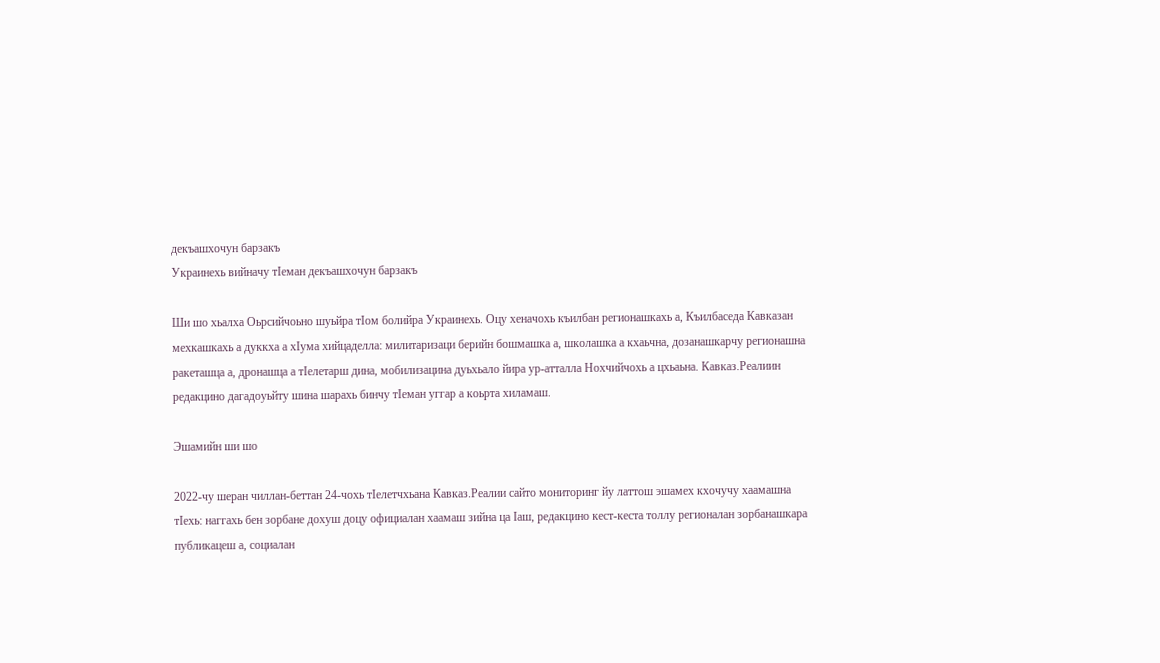декъашхочун барзакъ
Украинехь вийначу тIеман декъашхочун барзакъ

Ши шо хьалха Оьрсийчоьно шуьйра тIом болийра Украинехь. Оцу хеначохь къилбан регионашкахь а, Къилбаседа Кавказан мехкашкахь а дуккха а хIума хийцаделла: милитаризаци берийн бошмашка а, школашка а кхаьчна, дозанашкарчу регионашна ракеташца а, дронашца а тIелетарш дина, мобилизацина дуьхьало йира ур-атталла Нохчийчохь а цхьаьна. Кавказ.Реалиин редакцино дагадоуьйту шина шарахь бинчу тIеман уггар а коьрта хиламаш.

Эшамийн ши шо

2022-чу шеран чиллан-беттан 24-чохь тIелетчхьана Кавказ.Реалии сайто мониторинг йу латтош эшамех кхочучу хаамашна тIехь: наггахь бен зорбане дохуш доцу официалан хаамаш зийна ца Iаш, редакцино кест-кеста толлу регионалан зорбанашкара публикацеш а, социалан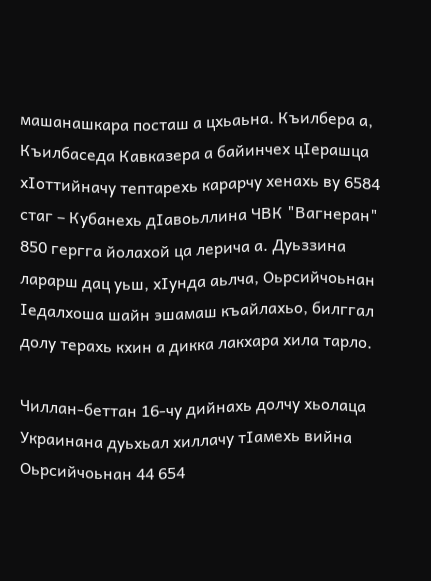машанашкара посташ а цхьаьна. Къилбера а, Къилбаседа Кавказера а байинчех цIерашца хIоттийначу тептарехь карарчу хенахь ву 6584 стаг – Кубанехь дIавоьллина ЧВК "Вагнеран" 850 гергга йолахой ца лерича а. Дуьззина ларарш дац уьш, хIунда аьлча, Оьрсийчоьнан Iедалхоша шайн эшамаш къайлахьо, билггал долу терахь кхин а дикка лакхара хила тарло.

Чиллан-беттан 16-чу дийнахь долчу хьолаца Украинана дуьхьал хиллачу тIамехь вийна Оьрсийчоьнан 44 654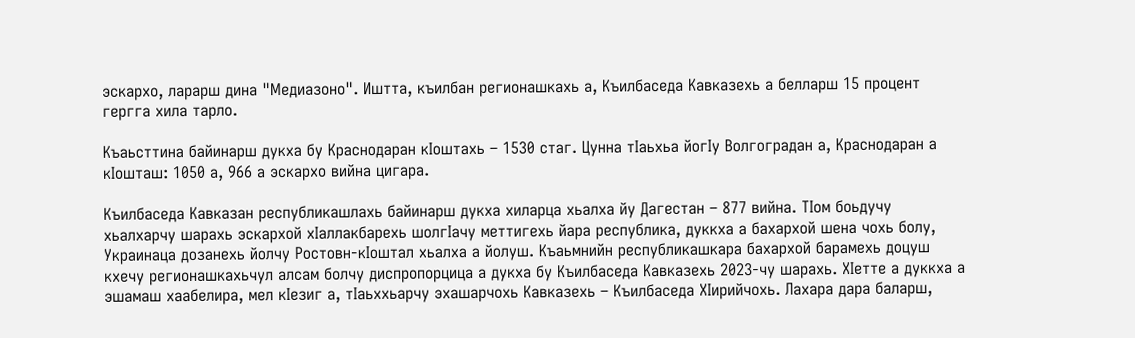эскархо, ларарш дина "Медиазоно". Иштта, къилбан регионашкахь а, Къилбаседа Кавказехь а белларш 15 процент гергга хила тарло.

Къаьсттина байинарш дукха бу Краснодаран кIоштахь – 1530 стаг. Цунна тIаьхьа йогIу Волгоградан а, Краснодаран а кIошташ: 1050 а, 966 а эскархо вийна цигара.

Къилбаседа Кавказан республикашлахь байинарш дукха хиларца хьалха йу Дагестан – 877 вийна. ТIом боьдучу хьалхарчу шарахь эскархой хIаллакбарехь шолгIачу меттигехь йара республика, дуккха а бахархой шена чохь болу, Украинаца дозанехь йолчу Ростовн-кIоштал хьалха а йолуш. Къаьмнийн республикашкара бахархой барамехь доцуш кхечу регионашкахьчул алсам болчу диспропорцица а дукха бу Къилбаседа Кавказехь 2023-чу шарахь. ХIетте а дуккха а эшамаш хаабелира, мел кIезиг а, тIаьххьарчу эхашарчохь Кавказехь – Къилбаседа ХIирийчохь. Лахара дара баларш,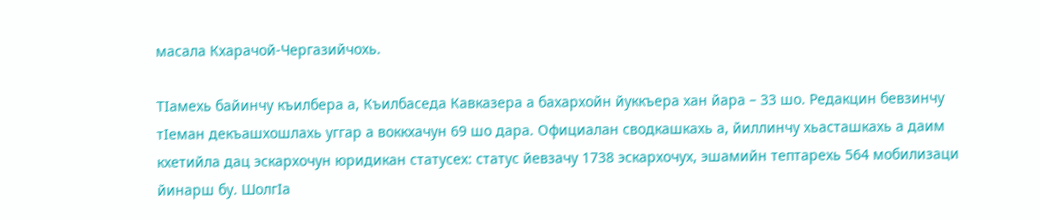масала Кхарачой-Чергазийчохь.

ТIамехь байинчу къилбера а, Къилбаседа Кавказера а бахархойн йуккъера хан йара – 33 шо. Редакцин бевзинчу тIеман декъашхошлахь уггар а воккхачун 69 шо дара. Официалан сводкашкахь а, йиллинчу хьасташкахь а даим кхетийла дац эскархочун юридикан статусех: статус йевзачу 1738 эскархочух, эшамийн тептарехь 564 мобилизаци йинарш бу. ШолгIа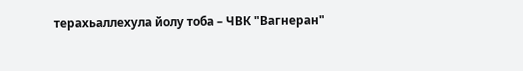терахьаллехула йолу тоба – ЧВК "Вагнеран"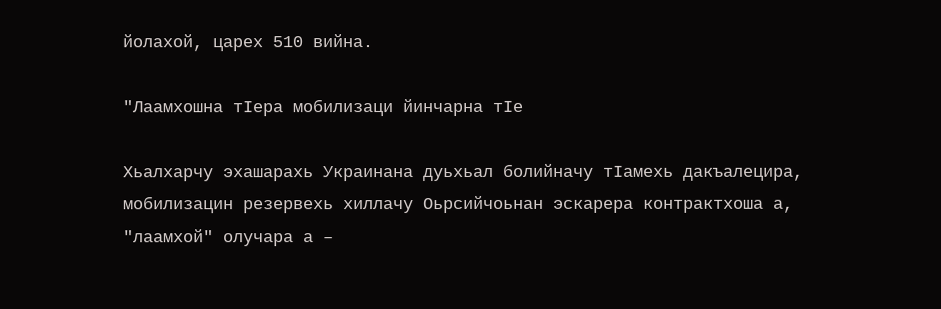йолахой, царех 510 вийна.

"Лаамхошна тIера мобилизаци йинчарна тIе

Хьалхарчу эхашарахь Украинана дуьхьал болийначу тIамехь дакъалецира, мобилизацин резервехь хиллачу Оьрсийчоьнан эскарера контрактхоша а, "лаамхой" олучара а –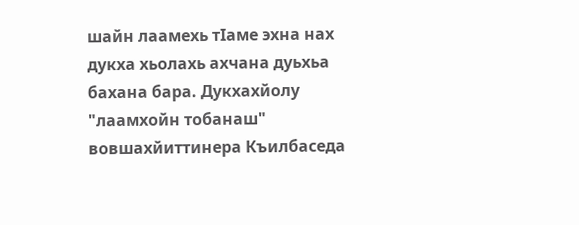шайн лаамехь тIаме эхна нах дукха хьолахь ахчана дуьхьа бахана бара. Дукхахйолу "лаамхойн тобанаш" вовшахйиттинера Къилбаседа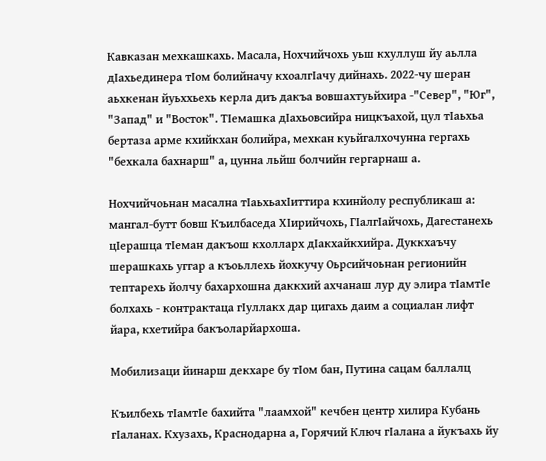Кавказан мехкашкахь. Масала, Нохчийчохь уьш кхуллуш йу аьлла дIахьединера тIом болийначу кхоалгIачу дийнахь. 2022-чу шеран аьхкенан йуьххьехь керла диъ дакъа вовшахтуьйхира -"Север", "Юг", "Запад" и "Восток". ТIемашка дIахьовсийра ницкъахой, цул тIаьхьа бертаза арме кхийкхан болийра, мехкан куьйгалхочунна гергахь "бехкала бахнарш" а, цунна льйш болчийн гергарнаш а.

Нохчийчоьнан масална тIаьхьахIиттира кхинйолу республикаш а: мангал-бутт бовш Къилбаседа ХIирийчохь, ГIалгIайчохь, Дагестанехь цIерашца тIеман дакъош кхолларх дIакхайкхийра. Дуккхаъчу шерашкахь уггар а къоьллехь йохкучу Оьрсийчоьнан регионийн тептарехь йолчу бахархошна даккхий ахчанаш лур ду элира тIамтIе болхахь - контрактаца гIуллакх дар цигахь даим а социалан лифт йара, кхетийра бакъоларйархоша.

Мобилизаци йинарш декхаре бу тIом бан, Путина сацам баллалц

Къилбехь тIамтIе бахийта "лаамхой" кечбен центр хилира Кубань гIаланах. Кхузахь, Краснодарна а, Горячий Ключ гIалана а йукъахь йу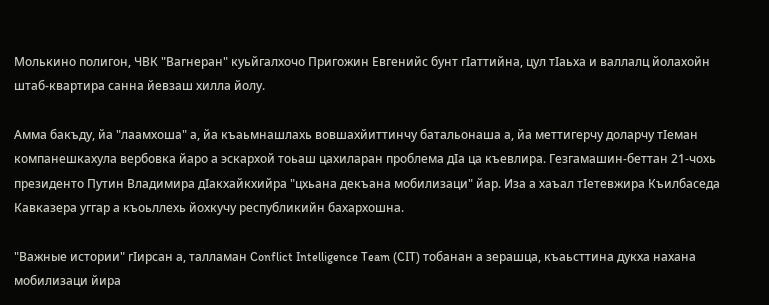Молькино полигон, ЧВК "Вагнеран" куьйгалхочо Пригожин Евгенийс бунт гIаттийна, цул тIаьха и валлалц йолахойн штаб-квартира санна йевзаш хилла йолу.

Амма бакъду, йа "лаамхоша" а, йа къаьмнашлахь вовшахйиттинчу батальонаша а, йа меттигерчу доларчу тIеман компанешкахула вербовка йаро а эскархой тоьаш цахиларан проблема дIа ца къевлира. Гезгамашин-беттан 21-чохь президенто Путин Владимира дIакхайкхийра "цхьана декъана мобилизаци" йар. Иза а хаъал тIетевжира Къилбаседа Кавказера уггар а къоьллехь йохкучу республикийн бахархошна.

"Важные истории" гIирсан а, талламан Conflict Intelligence Team (CIT) тобанан а зерашца, къаьсттина дукха нахана мобилизаци йира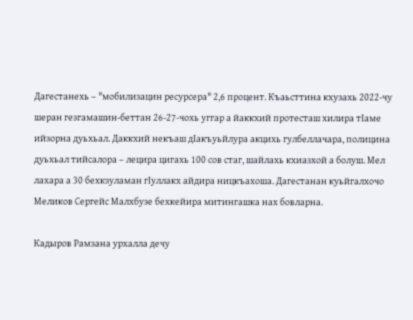Дагестанехь – "мобилизацин ресурсера" 2,6 процент. Къаьсттина кхузахь 2022-чу шеран гезгамашин-беттан 26-27-чохь уггар а йаккхий протесташ хилира тIаме ийзорна дуьхьал. Даккхий некъаш дIакъуьйлура акцихь гулбеллачара, полицина дуьхьал тийсалора – лецира цигахь 100 сов стаг, шайлахь кхиазхой а болуш. Мел лахара а 30 бехкзуламан гIуллакх айдира ницкъахоша. Дагестанан куьйгалхочо Меликов Сергейс Малхбузе бехкейира митингашка нах бовларна.

Кадыров Рамзана урхалла дечу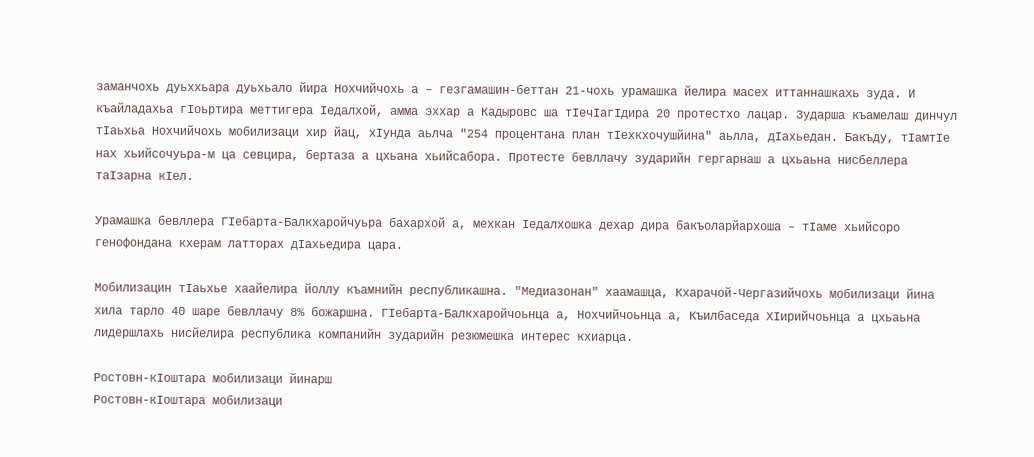заманчохь дуьххьара дуьхьало йира Нохчийчохь а – гезгамашин-беттан 21-чохь урамашка йелира масех иттаннашкахь зуда. И къайладахьа гIоьртира меттигера Iедалхой, амма эххар а Кадыровс ша тIечIагIдира 20 протестхо лацар. Зударша къамелаш динчул тIаьхьа Нохчийчохь мобилизаци хир йац, хIунда аьлча "254 процентана план тIехкхочушйина" аьлла, дIахьедан. Бакъду, тIамтIе нах хьийсочуьра-м ца севцира, бертаза а цхьана хьийсабора. Протесте бевллачу зударийн гергарнаш а цхьаьна нисбеллера таIзарна кIел.

Урамашка бевллера ГIебарта-Балкхаройчуьра бахархой а, мехкан Iедалхошка дехар дира бакъоларйархоша – тIаме хьийсоро генофондана кхерам латторах дIахьедира цара.

Мобилизацин тIаьхье хаайелира йоллу къамнийн республикашна. "Медиазонан" хаамашца, Кхарачой-Чергазийчохь мобилизаци йина хила тарло 40 шаре бевллачу 8% божаршна. ГIебарта-Балкхаройчоьнца а, Нохчийчоьнца а, Къилбаседа ХIирийчоьнца а цхьаьна лидершлахь нисйелира республика компанийн зударийн резюмешка интерес кхиарца.

Ростовн-кIоштара мобилизаци йинарш
Ростовн-кIоштара мобилизаци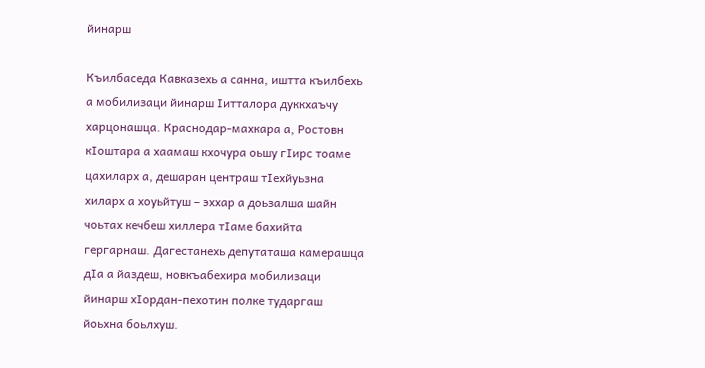йинарш

Къилбаседа Кавказехь а санна, иштта къилбехь а мобилизаци йинарш Iитталора дуккхаъчу харцонашца. Краснодар-махкара а, Ростовн кIоштара а хаамаш кхочура оьшу гIирс тоаме цахиларх а, дешаран центраш тIехйуьзна хиларх а хоуьйтуш – эххар а доьзалша шайн чоьтах кечбеш хиллера тIаме бахийта гергарнаш. Дагестанехь депутаташа камерашца дIа а йаздеш, новкъабехира мобилизаци йинарш хIордан-пехотин полке тударгаш йоьхна боьлхуш.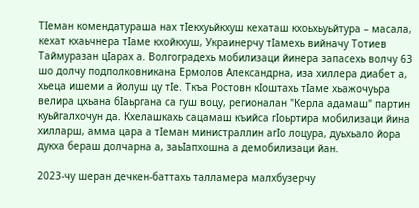ТIеман комендатураша нах тIекхуьйкхуш кехаташ кхоьхьуьйтура – масала, кехат кхаьчнера тIаме кхойкхуш, Украинерчу тIамехь вийначу Тотиев Таймуразан цIарах а. Волгоградехь мобилизаци йинера запасехь волчу 63 шо долчу подполковникана Ермолов Александрна, иза хиллера диабет а, хьеца ишеми а йолуш цу тIе. Ткъа Ростовн кIоштахь тIаме хьажочуьра велира цхьана бIаьргана са гуш воцу, регионалан "Керла адамаш" партин куьйгалхочун да. Кхелашкахь сацамаш къийса гIоьртира мобилизаци йина хилларш, амма цара а тIеман министраллин агIо лоцура, дуьхьало йора дукха бераш долчарна а, заьIапхошна а демобилизаци йан.

2023-чу шеран дечкен-баттахь талламера малхбузерчу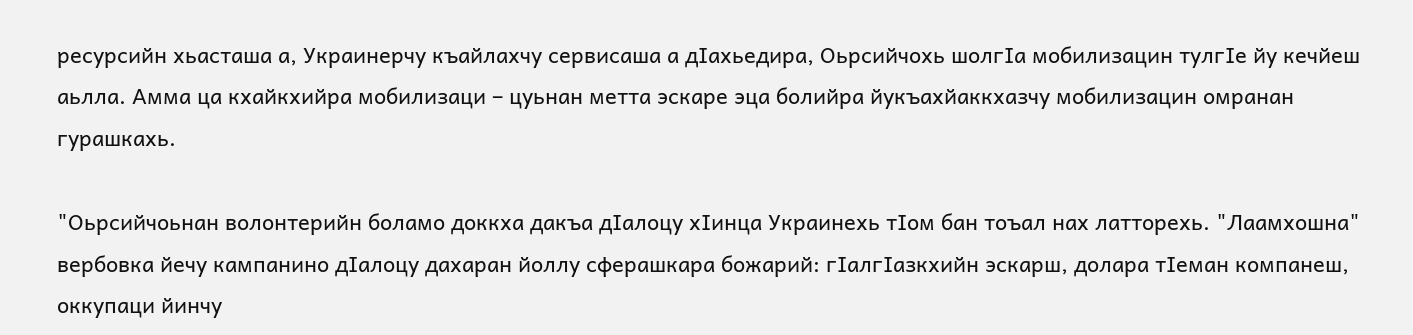ресурсийн хьасташа а, Украинерчу къайлахчу сервисаша а дIахьедира, Оьрсийчохь шолгIа мобилизацин тулгIе йу кечйеш аьлла. Амма ца кхайкхийра мобилизаци – цуьнан метта эскаре эца болийра йукъахйаккхазчу мобилизацин омранан гурашкахь.

"Оьрсийчоьнан волонтерийн боламо доккха дакъа дIалоцу хIинца Украинехь тIом бан тоъал нах латторехь. "Лаамхошна" вербовка йечу кампанино дIалоцу дахаран йоллу сферашкара божарий: гIалгIазкхийн эскарш, долара тIеман компанеш, оккупаци йинчу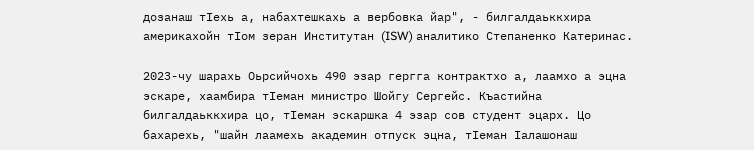дозанаш тIехь а, набахтешкахь а вербовка йар", - билгалдаьккхира америкахойн тIом зеран Институтан (ISW) аналитико Степаненко Катеринас.

2023-чу шарахь Оьрсийчохь 490 эзар гергга контрактхо а, лаамхо а эцна эскаре, хаамбира тIеман министро Шойгу Сергейс. Къастийна билгалдаьккхира цо, тIеман эскаршка 4 эзар сов студент эцарх. Цо бахарехь, "шайн лаамехь академин отпуск эцна, тIеман Iалашонаш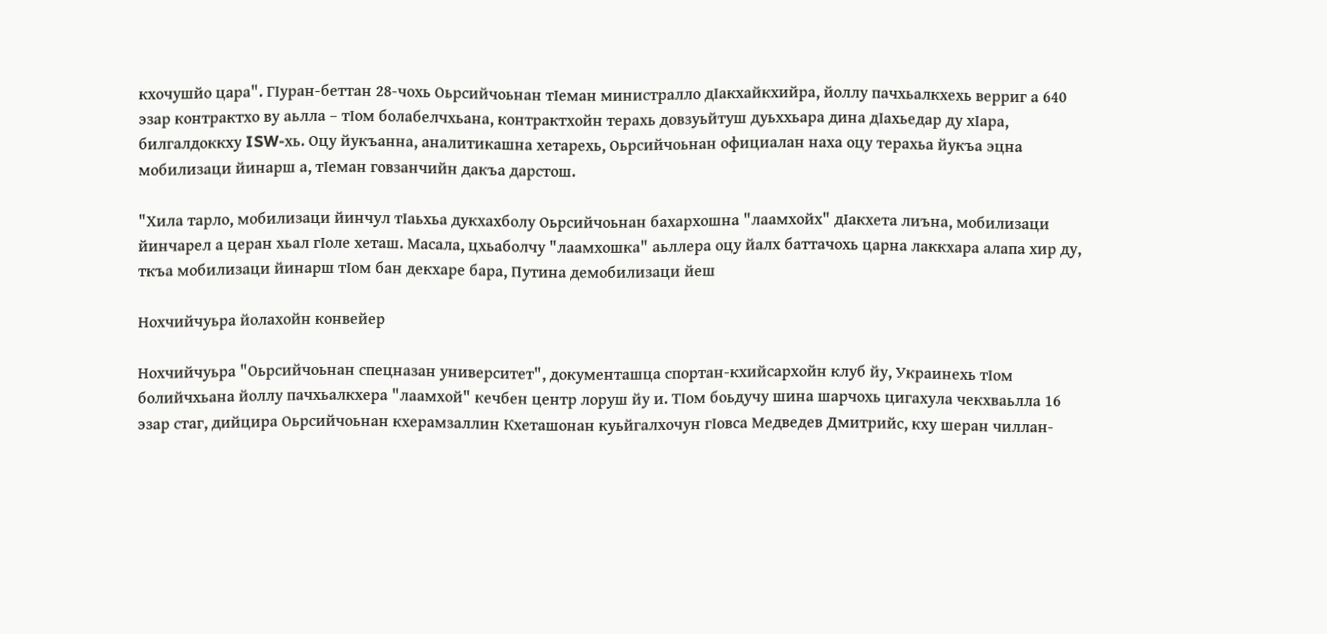кхочушйо цара". ГIуран-беттан 28-чохь Оьрсийчоьнан тIеман министралло дIакхайкхийра, йоллу пачхьалкхехь верриг а 640 эзар контрактхо ву аьлла – тIом болабелчхьана, контрактхойн терахь довзуьйтуш дуьххьара дина дIахьедар ду хIара, билгалдоккху ISW-хь. Оцу йукъанна, аналитикашна хетарехь, Оьрсийчоьнан официалан наха оцу терахьа йукъа эцна мобилизаци йинарш а, тIеман говзанчийн дакъа дарстош.

"Хила тарло, мобилизаци йинчул тIаьхьа дукхахболу Оьрсийчоьнан бахархошна "лаамхойх" дIакхета лиъна, мобилизаци йинчарел а церан хьал гIоле хеташ. Масала, цхьаболчу "лаамхошка" аьллера оцу йалх баттачохь царна лаккхара алапа хир ду, ткъа мобилизаци йинарш тIом бан декхаре бара, Путина демобилизаци йеш

Нохчийчуьра йолахойн конвейер

Нохчийчуьра "Оьрсийчоьнан спецназан университет", документашца спортан-кхийсархойн клуб йу, Украинехь тIом болийчхьана йоллу пачхьалкхера "лаамхой" кечбен центр лоруш йу и. ТIом боьдучу шина шарчохь цигахула чекхваьлла 16 эзар стаг, дийцира Оьрсийчоьнан кхерамзаллин Кхеташонан куьйгалхочун гIовса Медведев Дмитрийс, кху шеран чиллан-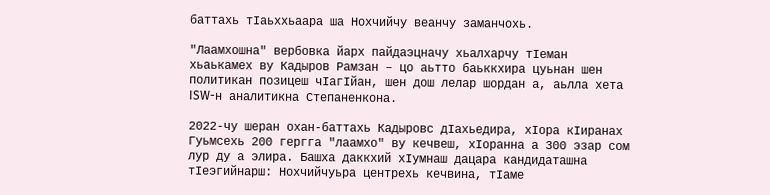баттахь тIаьххьаара ша Нохчийчу веанчу заманчохь.

"Лаамхошна" вербовка йарх пайдаэцначу хьалхарчу тIеман хьаькамех ву Кадыров Рамзан – цо аьтто баьккхира цуьнан шен политикан позицеш чIагIйан, шен дош лелар шордан а, аьлла хета ISW-н аналитикна Степаненкона.

2022-чу шеран охан-баттахь Кадыровс дIахьедира, хIора кIиранах Гуьмсехь 200 гергга "лаамхо" ву кечвеш, хIоранна а 300 эзар сом лур ду а элира. Башха даккхий хIумнаш дацара кандидаташна тIеэгийнарш: Нохчийчуьра центрехь кечвина, тIаме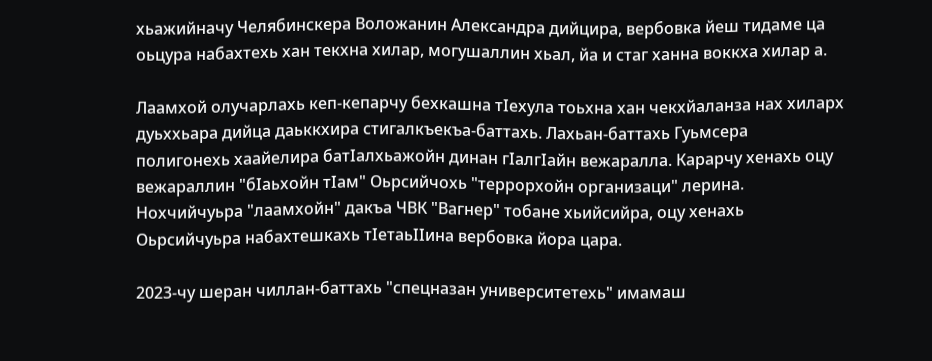хьажийначу Челябинскера Воложанин Александра дийцира, вербовка йеш тидаме ца оьцура набахтехь хан текхна хилар, могушаллин хьал, йа и стаг ханна воккха хилар а.

Лаамхой олучарлахь кеп-кепарчу бехкашна тIехула тоьхна хан чекхйаланза нах хиларх дуьххьара дийца даьккхира стигалкъекъа-баттахь. Лахьан-баттахь Гуьмсера полигонехь хаайелира батIалхьажойн динан гIалгIайн вежаралла. Карарчу хенахь оцу вежараллин "бIаьхойн тIам" Оьрсийчохь "террорхойн организаци" лерина. Нохчийчуьра "лаамхойн" дакъа ЧВК "Вагнер" тобане хьийсийра, оцу хенахь Оьрсийчуьра набахтешкахь тIетаьIIина вербовка йора цара.

2023-чу шеран чиллан-баттахь "спецназан университетехь" имамаш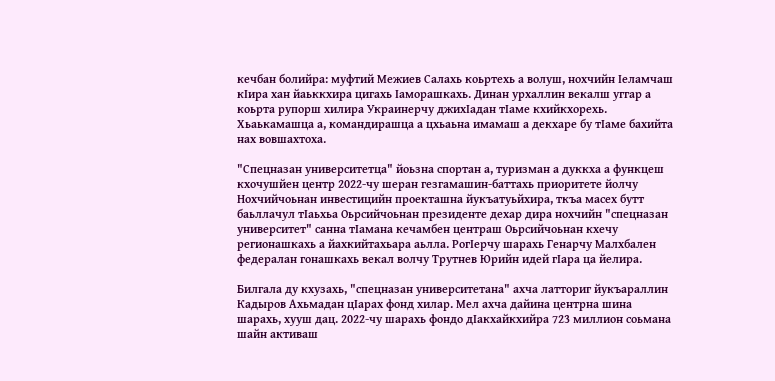кечбан болийра: муфтий Межиев Салахь коьртехь а волуш, нохчийн Iеламчаш кIира хан йаьккхира цигахь Iаморашкахь. Динан урхаллин векалш уггар а коьрта рупорш хилира Украинерчу джихIадан тIаме кхийкхорехь. Хьаькамашца а, командирашца а цхьаьна имамаш а декхаре бу тIаме бахийта нах вовшахтоха.

"Спецназан университетца" йоьзна спортан а, туризман а дуккха а функцеш кхочушйен центр 2022-чу шеран гезгамашин-баттахь приоритете йолчу Нохчийчоьнан инвестицийн проекташна йукъатуьйхира, ткъа масех бутт баьллачул тIаьхьа Оьрсийчоьнан президенте дехар дира нохчийн "спецназан университет" санна тIамана кечамбен центраш Оьрсийчоьнан кхечу регионашкахь а йахкийтахьара аьлла. РогIерчу шарахь Генарчу Малхбален федералан гонашкахь векал волчу Трутнев Юрийн идей гIара ца йелира.

Билгала ду кхузахь, "спецназан университетана" ахча латториг йукъараллин Кадыров Ахьмадан цIарах фонд хилар. Мел ахча дайина центрна шина шарахь, хууш дац. 2022-чу шарахь фондо дIакхайкхийра 723 миллион соьмана шайн активаш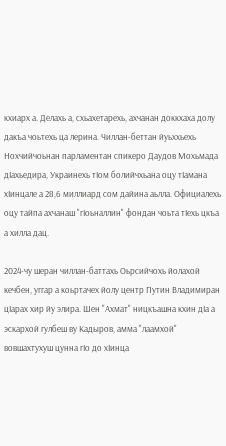кхиарх а. Делахь а, схьахетарехь, ахчанан доккхаха долу дакъа чоьтехь ца лерина. Чиллан-беттан йуьххьехь Нохчийчоьнан парламентан спикеро Даудов Мохьмада дIахьедира, Украинехь тIом болийчхьана оцу тIамана хIинцале а 28,6 миллиард сом дайина аьлла. Официалехь оцу тайпа ахчанаш "гIоьналлин" фондан чоьта тIехь цкъа а хилла дац.

2024-чу шеран чиллан-баттахь Оьрсийчохь йолахой кечбен, уггар а коьртачех йолу центр Путин Владимиран цIарах хир йу элира. Шен "Ахмат" ницкъашна кхин дIа а эскархой гулбеш ву Кадыров, амма "лаамхой" вовшахтухуш цунна гIо до хIинца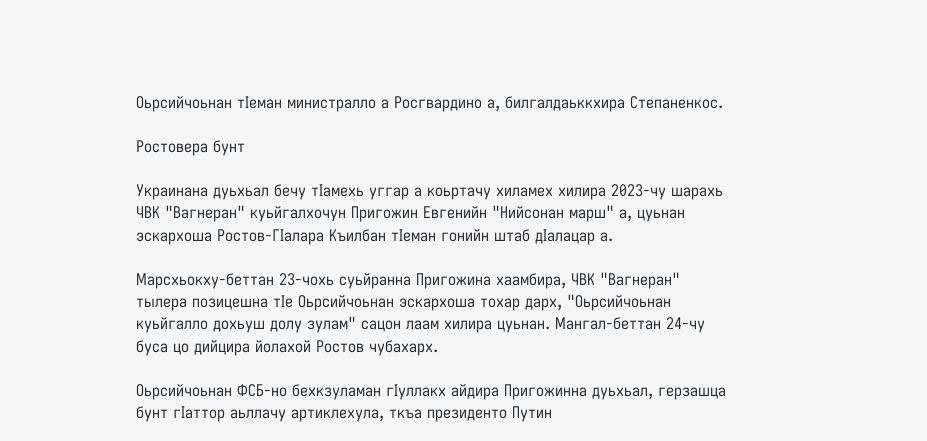Оьрсийчоьнан тIеман министралло а Росгвардино а, билгалдаьккхира Степаненкос.

Ростовера бунт

Украинана дуьхьал бечу тIамехь уггар а коьртачу хиламех хилира 2023-чу шарахь ЧВК "Вагнеран" куьйгалхочун Пригожин Евгенийн "Нийсонан марш" а, цуьнан эскархоша Ростов-ГIалара Къилбан тIеман гонийн штаб дIалацар а.

Марсхьокху-беттан 23-чохь суьйранна Пригожина хаамбира, ЧВК "Вагнеран" тылера позицешна тIе Оьрсийчоьнан эскархоша тохар дарх, "Оьрсийчоьнан куьйгалло дохьуш долу зулам" сацон лаам хилира цуьнан. Мангал-беттан 24-чу буса цо дийцира йолахой Ростов чубахарх.

Оьрсийчоьнан ФСБ-но бехкзуламан гIуллакх айдира Пригожинна дуьхьал, герзашца бунт гIаттор аьллачу артиклехула, ткъа президенто Путин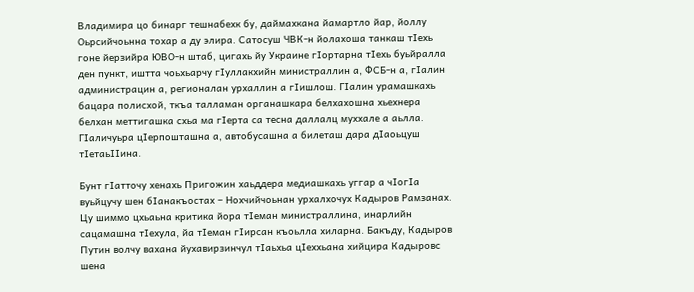Владимира цо бинарг тешнабехк бу, даймахкана йамартло йар, йоллу Оьрсийчоьнна тохар а ду элира. Сатосуш ЧВК-н йолахоша танкаш тIехь гоне йерзийра ЮВО-н штаб, цигахь йу Украине гIортарна тIехь буьйралла ден пункт, иштта чоьхьарчу гIуллакхийн министраллин а, ФСБ-н а, гIалин администрацин а, регионалан урхаллин а гIишлош. ГIалин урамашкахь бацара полисхой, ткъа талламан органашкара белхахошна хьехнера белхан меттигашка схьа ма гIерта са тесна даллалц муххале а аьлла. ГIаличуьра цIерпошташна а, автобусашна а билеташ дара дIаоьцуш тIетаьIIина.

Бунт гIатточу хенахь Пригожин хаьддера медиашкахь уггар а чIогIа вуьйцучу шен бIанакъостах – Нохчийчоьнан урхалхочух Кадыров Рамзанах. Цу шиммо цхьаьна критика йора тIеман министраллина, инарлийн сацамашна тIехула, йа тIеман гIирсан къоьлла хиларна. Бакъду, Кадыров Путин волчу вахана йухавирзинчул тIаьхьа цIеххьана хийцира Кадыровс шена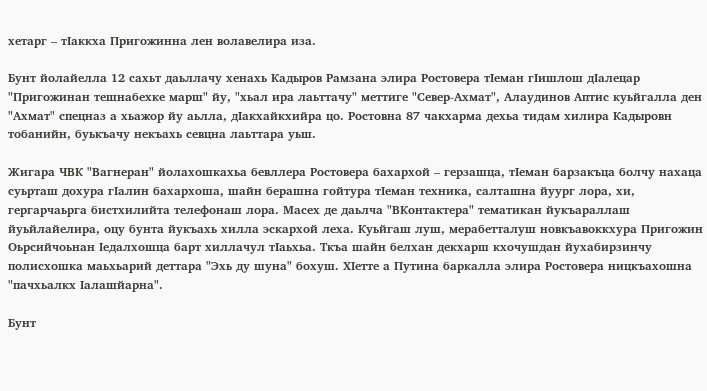хетарг – тIаккха Пригожинна лен волавелира иза.

Бунт йолайелла 12 сахьт даьллачу хенахь Кадыров Рамзана элира Ростовера тIеман гIишлош дIалецар "Пригожинан тешнабехке марш" йу, "хьал ира лаьттачу" меттиге "Север-Ахмат", Алаудинов Аптис куьйгалла ден "Ахмат" спецназ а хьажор йу аьлла, дIакхайкхийра цо. Ростовна 87 чакхарма дехьа тидам хилира Кадыровн тобанийн, буькъачу некъахь севцна лаьттара уьш.

Жигара ЧВК "Вагнеран" йолахошкахьа бевллера Ростовера бахархой – герзашца, тIеман барзакъца болчу нахаца суьрташ дохура гIалин бахархоша, шайн берашна гойтура тIеман техника, салташна йуург лора, хи, гергарчаьрга бистхилийта телефонаш лора. Масех де даьлча "ВКонтактера" тематикан йукъараллаш йуьйлайелира, оцу бунта йукъахь хилла эскархой леха. Куьйгаш луш, мерабетталуш новкъавоккхура Пригожин Оьрсийчоьнан Iедалхошца барт хиллачул тIаьхьа. Ткъа шайн белхан декхарш кхочушдан йухабирзинчу полисхошка маьхьарий деттара "Эхь ду шуна" бохуш. ХIетте а Путина баркалла элира Ростовера ницкъахошна "пачхьалкх Iалашйарна".

Бунт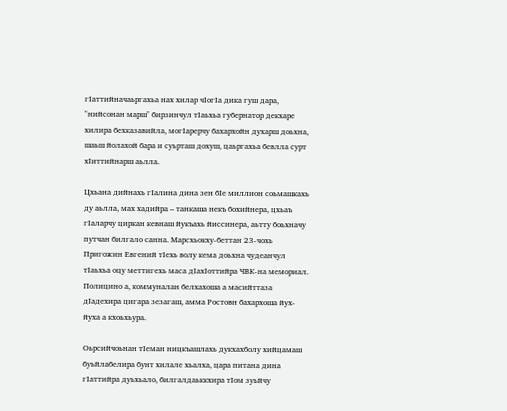гIаттийначаьргахьа нах хилар чIогIа дика гуш дара, "нийсонан марш" бирзинчул тIаьхьа губернатор декхаре хилира бехказавийла, могIарерчу бахархойн духарш доьхна, шаьш йолахой бара и суьрташ дохуш, цаьргахьа бевлла сурт хIиттийнарш аьлла.

Цхьана дийнахь гIалина дина зен бIе миллион соьмашкахь ду аьлла, мах хадийра – танкаша некъ бохийнера, цхьаъ гIаларчу циркан кевнаш йукъахь йиссинера, аьтту боьхначу путчан билгало санна. Марсхьокху-беттан 23-чохь Пригожин Евгений тIехь волу кема доьхна чудеанчул тIаьхьа оцу меттигехь маса дIахIоттийра ЧВК-на мемориал. Полицино а, коммуналан белхахоша а масийттаза дIадехира цигара зезагаш, амма Ростовн бахархоша йух-йуха а кхоьхьура.

Оьрсийчоьнан тIеман ницкъашлахь дукхахболу хийцамаш буьйлабелира бунт хилале хьалха, цара питана дина гIаттийра дуьхьало, билгалдаьккхира тIом зуьйчу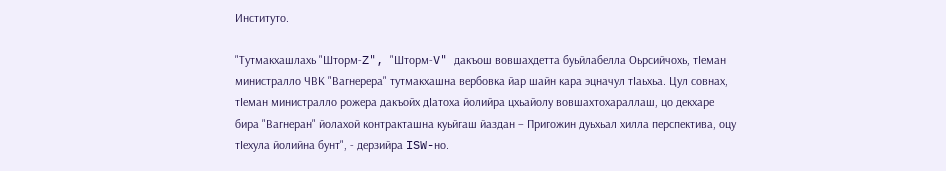Институто.

"Тутмакхашлахь "Шторм-Z", "Шторм-V" дакъош вовшахдетта буьйлабелла Оьрсийчохь, тIеман министралло ЧВК "Вагнерера" тутмакхашна вербовка йар шайн кара эцначул тIаьхьа. Цул совнах, тIеман министралло рожера дакъойх дIатоха йолийра цхьайолу вовшахтохараллаш, цо декхаре бира "Вагнеран" йолахой контракташна куьйгаш йаздан – Пригожин дуьхьал хилла перспектива, оцу тIехула йолийна бунт", - дерзийра ISW-но.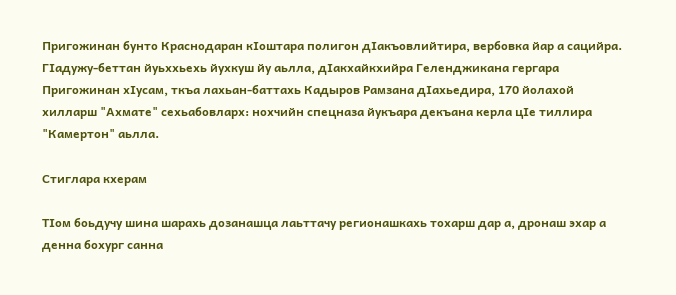Пригожинан бунто Краснодаран кIоштара полигон дIакъовлийтира, вербовка йар а сацийра. ГIадужу-беттан йуьххьехь йухкуш йу аьлла, дIакхайкхийра Геленджикана гергара Пригожинан хIусам, ткъа лахьан-баттахь Кадыров Рамзана дIахьедира, 170 йолахой хилларш "Ахмате" сехьабовларх: нохчийн спецназа йукъара декъана керла цIе тиллира "Камертон" аьлла.

Стиглара кхерам

ТIом боьдучу шина шарахь дозанашца лаьттачу регионашкахь тохарш дар а, дронаш эхар а денна бохург санна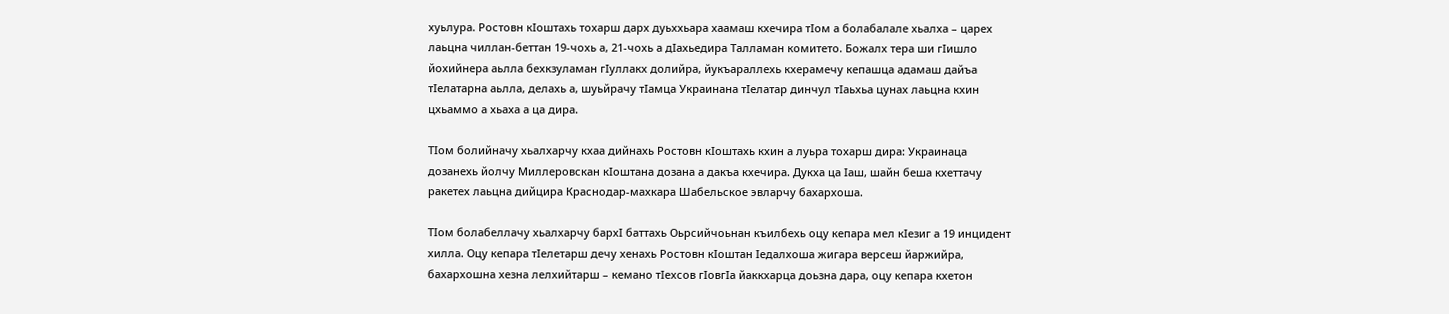хуьлура. Ростовн кIоштахь тохарш дарх дуьххьара хаамаш кхечира тIом а болабалале хьалха – царех лаьцна чиллан-беттан 19-чохь а, 21-чохь а дIахьедира Талламан комитето. Божалх тера ши гIишло йохийнера аьлла бехкзуламан гIуллакх долийра, йукъараллехь кхерамечу кепашца адамаш дайъа тIелатарна аьлла, делахь а, шуьйрачу тIамца Украинана тIелатар динчул тIаьхьа цунах лаьцна кхин цхьаммо а хьаха а ца дира.

ТIом болийначу хьалхарчу кхаа дийнахь Ростовн кIоштахь кхин а луьра тохарш дира: Украинаца дозанехь йолчу Миллеровскан кIоштана дозана а дакъа кхечира. Дукха ца Iаш, шайн беша кхеттачу ракетех лаьцна дийцира Краснодар-махкара Шабельское эвларчу бахархоша.

ТIом болабеллачу хьалхарчу бархI баттахь Оьрсийчоьнан къилбехь оцу кепара мел кIезиг а 19 инцидент хилла. Оцу кепара тIелетарш дечу хенахь Ростовн кIоштан Iедалхоша жигара версеш йаржийра, бахархошна хезна лелхийтарш – кемано тIехсов гIовгIа йаккхарца доьзна дара, оцу кепара кхетон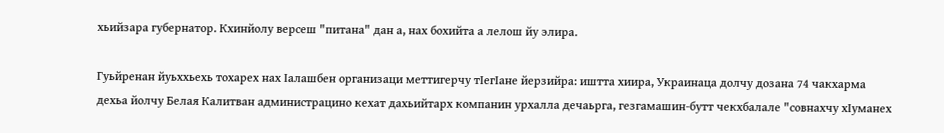хьийзара губернатор. Кхинйолу версеш "питана" дан а, нах бохийта а лелош йу элира.

Гуьйренан йуьххьехь тохарех нах Iалашбен организаци меттигерчу тIегIане йерзийра: иштта хиира, Украинаца долчу дозана 74 чакхарма дехьа йолчу Белая Калитван администрацино кехат дахьийтарх компанин урхалла дечаьрга, гезгамашин-бутт чекхбалале "совнахчу хIуманех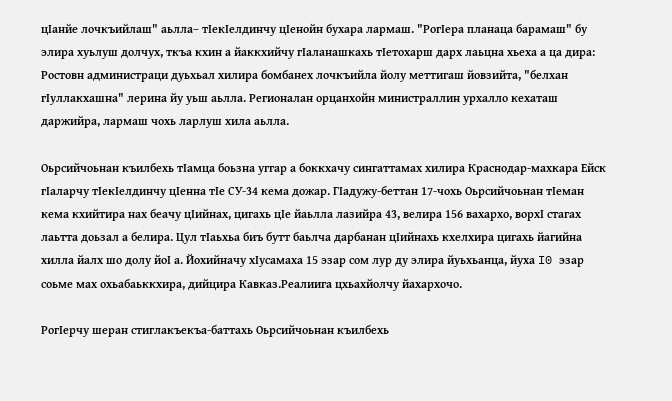цIанйе лочкъийлаш" аьлла– тIекIелдинчу цIенойн бухара лармаш. "РогIера планаца барамаш" бу элира хуьлуш долчух, ткъа кхин а йаккхийчу гIаланашкахь тIетохарш дарх лаьцна хьеха а ца дира: Ростовн администраци дуьхьал хилира бомбанех лочкъийла йолу меттигаш йовзийта, "белхан гIуллакхашна" лерина йу уьш аьлла. Регионалан орцанхойн министраллин урхалло кехаташ даржийра, лармаш чохь ларлуш хила аьлла.

Оьрсийчоьнан къилбехь тIамца боьзна уггар а боккхачу сингаттамах хилира Краснодар-махкара Ейск гIаларчу тIекIелдинчу цIенна тIе СУ-34 кема дожар. ГIадужу-беттан 17-чохь Оьрсийчоьнан тIеман кема кхийтира нах беачу цIийнах, цигахь цIе йаьлла лазийра 43, велира 156 вахархо, ворхI стагах лаьтта доьзал а белира. Цул тIаьхьа биъ бутт баьлча дарбанан цIийнахь кхелхира цигахь йагийна хилла йалх шо долу йоI а. Йохийначу хIусамаха 15 эзар сом лур ду элира йуьхьанца, йуха I0 эзар соьме мах охьабаьккхира, дийцира Кавказ.Реалиига цхьахйолчу йахархочо.

РогIерчу шеран стиглакъекъа-баттахь Оьрсийчоьнан къилбехь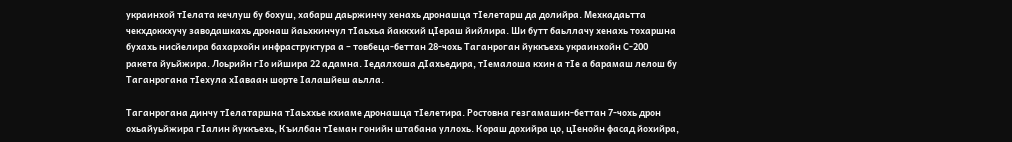украинхой тIелата кечлуш бу бохуш, хабарш даьржинчу хенахь дронашца тIелетарш да долийра. Мехкадаьтта чекхдоккхучу заводашкахь дронаш йаьхкинчул тIаьхьа йаккхий цIераш йийлира. Ши бутт баьллачу хенахь тохаршна бухахь нисйелира бахархойн инфраструктура а – товбеца-беттан 28-чохь Таганроган йуккъехь украинхойн С-200 ракета йуьйжира. Лоьрийн гIо ийшира 22 адамна. Iедалхоша дIахьедира, тIемалоша кхин а тIе а барамаш лелош бу Таганрогана тIехула хIаваан шорте Iалашйеш аьлла.

Таганрогана динчу тIелатаршна тIаьххье кхиаме дронашца тIелетира. Ростовна гезгамашин-беттан 7-чохь дрон охьайуьйжира гIалин йуккъехь, Къилбан тIеман гонийн штабана уллохь. Кораш дохийра цо, цIенойн фасад йохийра,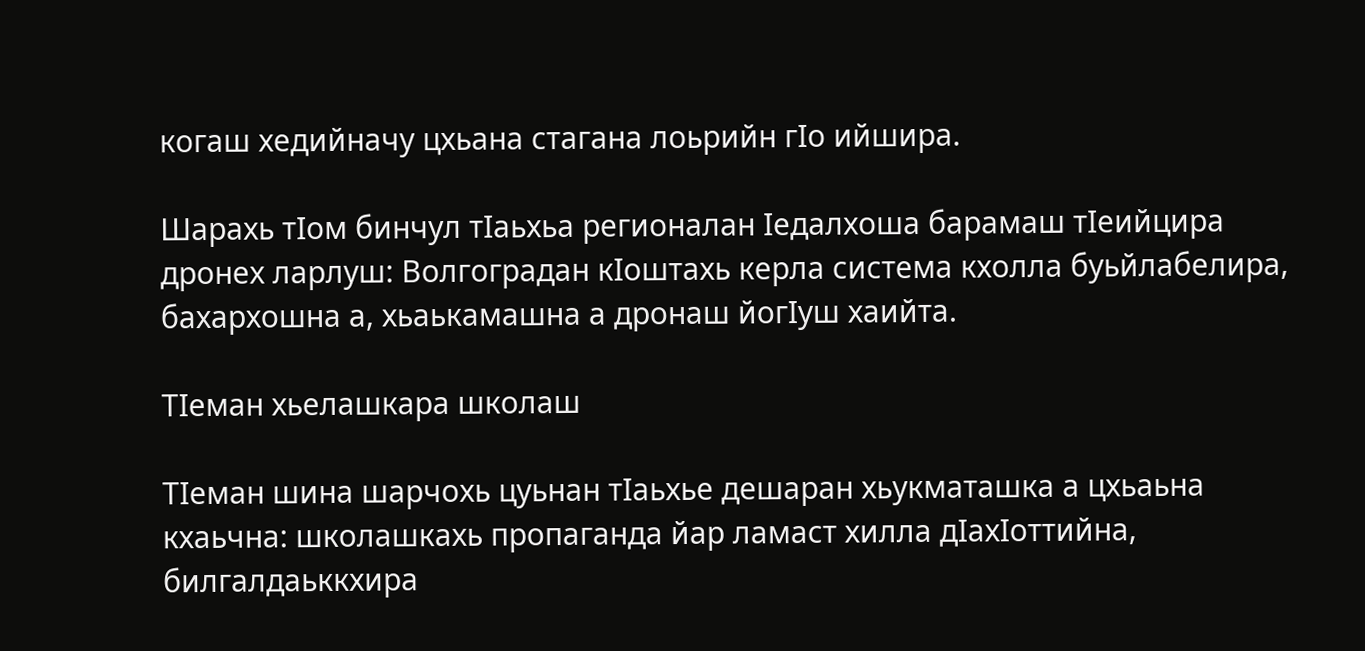когаш хедийначу цхьана стагана лоьрийн гIо ийшира.

Шарахь тIом бинчул тIаьхьа регионалан Iедалхоша барамаш тIеийцира дронех ларлуш: Волгоградан кIоштахь керла система кхолла буьйлабелира, бахархошна а, хьаькамашна а дронаш йогIуш хаийта.

ТIеман хьелашкара школаш

ТIеман шина шарчохь цуьнан тIаьхье дешаран хьукматашка а цхьаьна кхаьчна: школашкахь пропаганда йар ламаст хилла дIахIоттийна, билгалдаьккхира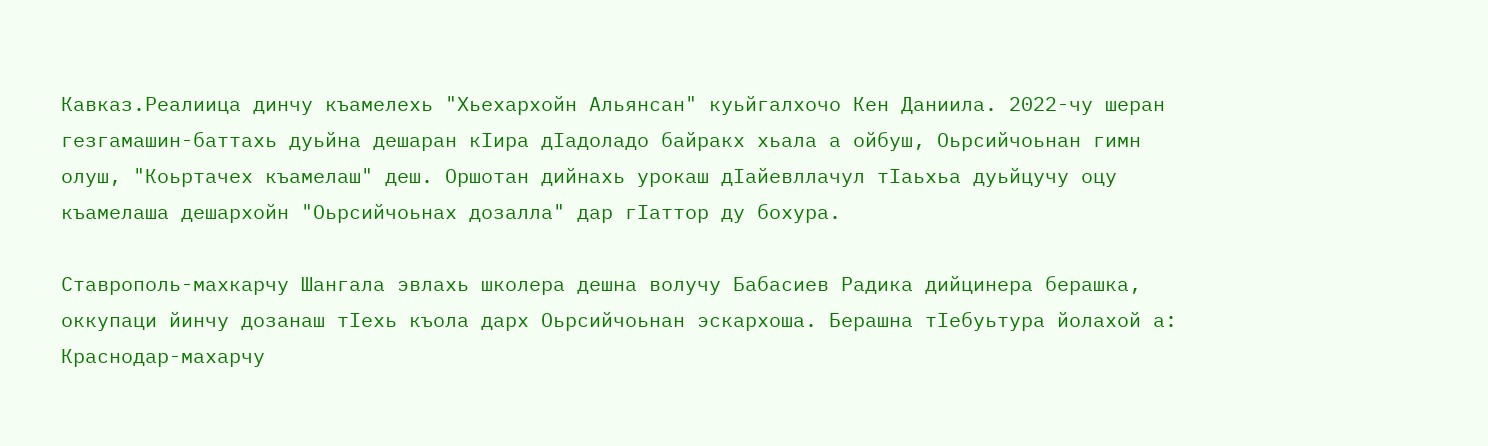Кавказ.Реалиица динчу къамелехь "Хьехархойн Альянсан" куьйгалхочо Кен Даниила. 2022-чу шеран гезгамашин-баттахь дуьйна дешаран кIира дIадоладо байракх хьала а ойбуш, Оьрсийчоьнан гимн олуш, "Коьртачех къамелаш" деш. Оршотан дийнахь урокаш дIайевллачул тIаьхьа дуьйцучу оцу къамелаша дешархойн "Оьрсийчоьнах дозалла" дар гIаттор ду бохура.

Ставрополь-махкарчу Шангала эвлахь школера дешна волучу Бабасиев Радика дийцинера берашка, оккупаци йинчу дозанаш тIехь къола дарх Оьрсийчоьнан эскархоша. Берашна тIебуьтура йолахой а: Краснодар-махарчу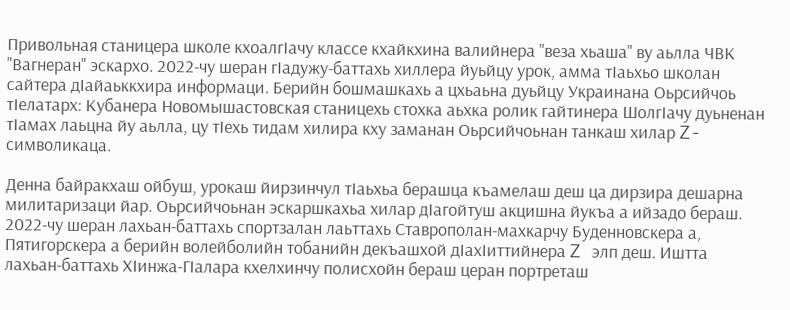Привольная станицера школе кхоалгIачу классе кхайкхина валийнера "веза хьаша" ву аьлла ЧВК "Вагнеран" эскархо. 2022-чу шеран гIадужу-баттахь хиллера йуьйцу урок, амма тIаьхьо школан сайтера дIайаьккхира информаци. Берийн бошмашкахь а цхьаьна дуьйцу Украинана Оьрсийчоь тIелатарх: Кубанера Новомышастовская станицехь стохка аьхка ролик гайтинера ШолгIачу дуьненан тIамах лаьцна йу аьлла, цу тIехь тидам хилира кху заманан Оьрсийчоьнан танкаш хилар Z-символикаца.

Денна байракхаш ойбуш, урокаш йирзинчул тIаьхьа берашца къамелаш деш ца дирзира дешарна милитаризаци йар. Оьрсийчоьнан эскаршкахьа хилар дIагойтуш акцишна йукъа а ийзадо бераш. 2022-чу шеран лахьан-баттахь спортзалан лаьттахь Ставрополан-махкарчу Буденновскера а, Пятигорскера а берийн волейболийн тобанийн декъашхой дIахIиттийнера Z элп деш. Иштта лахьан-баттахь ХIинжа-ГIалара кхелхинчу полисхойн бераш церан портреташ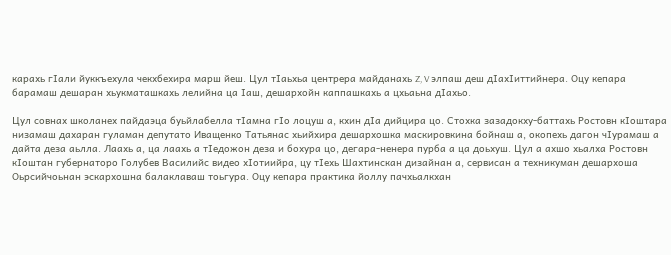карахь гIали йуккъехула чекхбехира марш йеш. Цул тIаьхьа центрера майданахь Z, V элпаш деш дIахIиттийнера. Оцу кепара барамаш дешаран хьукматашкахь лелийна ца Iаш, дешархойн каппашкахь а цхьаьна дIахьо.

Цул совнах школанех пайдаэца буьйлабелла тIамна гIо лоцуш а, кхин дIа дийцира цо. Стохка зазадокху-баттахь Ростовн кIоштара низамаш дахаран гуламан депутато Иващенко Татьянас хьийхира дешархошка маскировкина бойнаш а, окопехь дагон чIурамаш а дайта деза аьлла. Лаахь а, ца лаахь а тIедожон деза и бохура цо, дегара-ненера пурба а ца доьхуш. Цул а ахшо хьалха Ростовн кIоштан губернаторо Голубев Василийс видео хIотиийра, цу тIехь Шахтинскан дизайнан а, сервисан а техникуман дешархоша Оьрсийчоьнан эскархошна балаклаваш тоьгура. Оцу кепара практика йоллу пачхьалкхан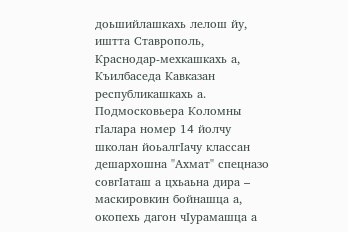доьшийлашкахь лелош йу, иштта Ставрополь, Краснодар-мехкашкахь а, Къилбаседа Кавказан республикашкахь а. Подмосковьера Коломны гIалара номер 14 йолчу школан йоьалгIачу классан дешархошна "Ахмат" спецназо совгIаташ а цхьаьна дира – маскировкин бойнашца а, окопехь дагон чIурамашца а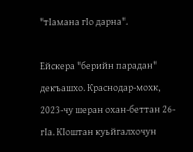"тIамана гIо дарна".

Ейскера "берийн парадан" декъашхо. Краснодар-мохк, 2023-чу шеран охан-беттан 26-гIа. КIоштан куьйгалхочун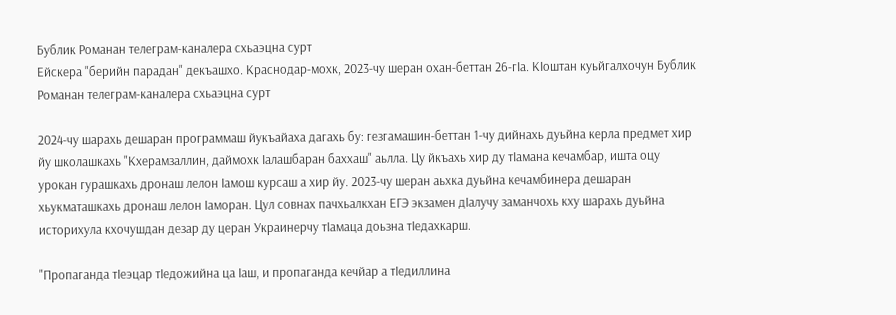Бублик Романан телеграм-каналера схьаэцна сурт
Ейскера "берийн парадан" декъашхо. Краснодар-мохк, 2023-чу шеран охан-беттан 26-гIа. КIоштан куьйгалхочун Бублик Романан телеграм-каналера схьаэцна сурт

2024-чу шарахь дешаран программаш йукъайаха дагахь бу: гезгамашин-беттан 1-чу дийнахь дуьйна керла предмет хир йу школашкахь "Кхерамзаллин, даймохк Iалашбаран баххаш" аьлла. Цу йкъахь хир ду тIамана кечамбар, ишта оцу урокан гурашкахь дронаш лелон Iамош курсаш а хир йу. 2023-чу шеран аьхка дуьйна кечамбинера дешаран хьукматашкахь дронаш лелон Iаморан. Цул совнах пачхьалкхан ЕГЭ экзамен дIалучу заманчохь кху шарахь дуьйна историхула кхочушдан дезар ду церан Украинерчу тIамаца доьзна тIедахкарш.

"Пропаганда тIеэцар тIедожийна ца Iаш, и пропаганда кечйар а тIедиллина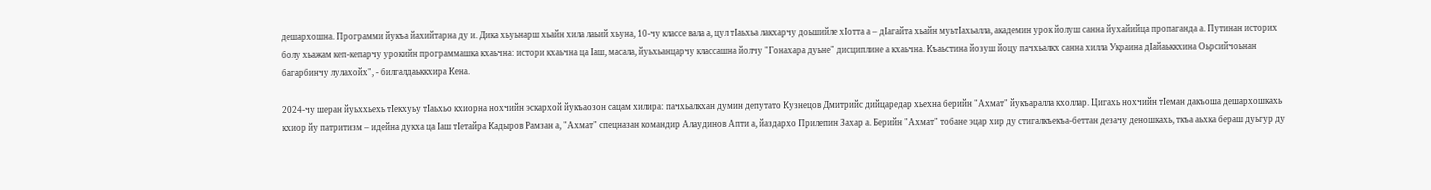дешархошна. Программи йукъа йахийтарна ду и. Дика хьуьнарш хьайн хила лаьий хьуна, 10-чу классе вала а, цул тIаьхьа лакхарчу доьшийле хIотта а – дIагайта хьайн муьтIахьалла, академин урок йолуш санна йухайийца пропаганда а. Путинан историх болу хьажам кеп-кепарчу урокийн программашка кхаьчна: истори кхаьчна ца Iаш, масала, йуьхьанцарчу классашна йолчу "Гонахара дуьне" дисциплине а кхаьчна. Къаьстина йозуш йоцу пачхьалкх санна хилла Украина дIайаьккхина Оьрсийчоьнан багарбинчу лулахойх", - билгалдаьккхира Кена.

2024-чу шеран йуьххьехь тIекхуьу тIаьхьо кхиорна нохчийн эскархой йукъаозон сацам хилира: пачхьалкхан думин депутато Кузнецов Дмитрийс дийцаредар хьехна берийн "Ахмат" йукъаралла кхоллар. Цигахь нохчийн тIеман дакъоша дешархошкахь кхиор йу патритизм – идейна дукха ца Iаш тIетайра Кадыров Рамзан а, "Ахмат" спецназан командир Алаудинов Апти а, йаздархо Прилепин Захар а. Берийн "Ахмат" тобане эцар хир ду стигалкъекъа-беттан дезачу деношкахь, ткъа аьхка бераш дуьгур ду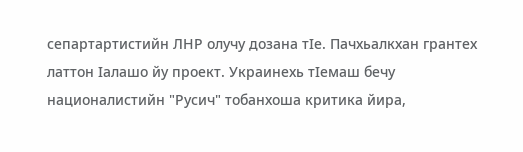сепартартистийн ЛНР олучу дозана тIе. Пачхьалкхан грантех латтон Iалашо йу проект. Украинехь тIемаш бечу националистийн "Русич" тобанхоша критика йира,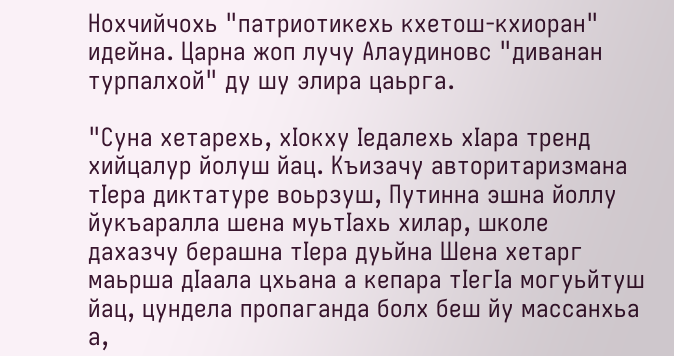Нохчийчохь "патриотикехь кхетош-кхиоран" идейна. Царна жоп лучу Алаудиновс "диванан турпалхой" ду шу элира цаьрга.

"Суна хетарехь, хIокху Iедалехь хIара тренд хийцалур йолуш йац. Къизачу авторитаризмана тIера диктатуре воьрзуш, Путинна эшна йоллу йукъаралла шена муьтIахь хилар, школе дахазчу берашна тIера дуьйна Шена хетарг маьрша дIаала цхьана а кепара тIегIа могуьйтуш йац, цундела пропаганда болх беш йу массанхьа а,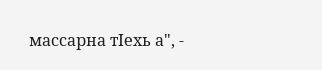массарна тIехь а", -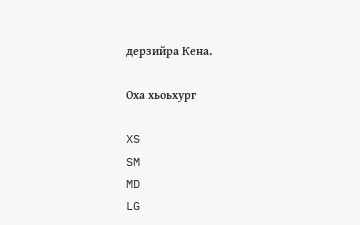дерзийра Кена.

Оха хьоьхург

XS
SM
MD
LG